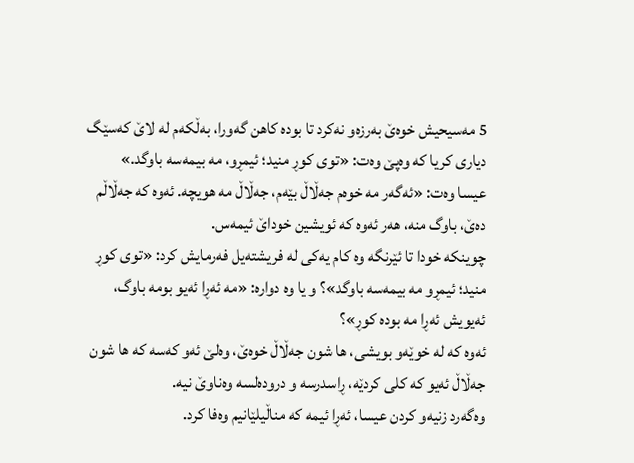5 مەسیحیش خوەێ بەرزەو نەکرد تا بوده کاهن گەورا، بەڵکەم له لاێ کەسێگ دیاری کریا که وەپێ وەت: «توی کوڕ منید؛ ئیمڕو، مه بیمەسه باوگد.»
عیسا وەت: «ئەگەر مه خوەم جەڵاڵ بێەم، جەڵاڵ مه هویچه. ئەوه که جەڵاڵم دەێ، باوگ منه، هەر ئەوه که ئویشین خوداێ ئیمەس.
چوینکه خودا تا ئێرنگه وه کام یەکی له فریشتەیل فەرمایش کرد: «توی کوڕ منید؛ ئیمڕو مه بیمەسه باوگد»؟ و یا وه دواره: «مه ئەڕا ئەیو بومه باوگ، ئەیویش ئەڕا مه بوده کوڕ»؟
ئەوه که له خوێەو بویشی، ها شون جەڵاڵ خوەێ، وەلێ ئەو کەسه که ها شون جەڵاڵ ئەیو که کلی کردێه، ڕاسدرسه و درودەلسه وەناوێ نیه.
وەگەرد زنیەو کردن عیسا، ئەڕا ئیمه که مناڵیلێانیم وەفا کرد.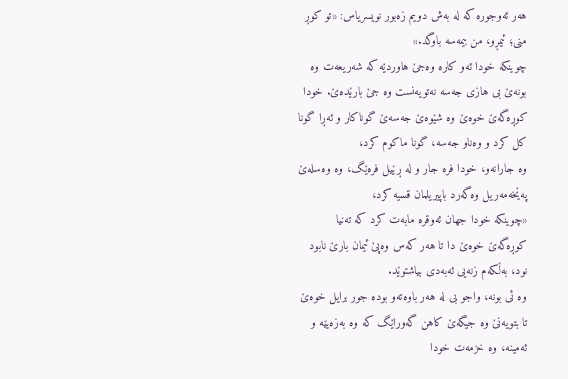هەر ئەوجورە که له بەش دویم زەبور نویسریاس: «تو کوڕ منی؛ ئیمڕو، من بیمەسه باوگد.»
چوینکه خودا ئەو کاره وەجێ هاوردێه که شەریعەت وه بونەێ بی هازی جەسه نەتویەنست وه جێ بارێدەێ. خودا کوڕەگەێ خوەێ وه شێوەێ جەسەێ گوناکار و ئەڕا گونا کل کرد و وەناو جەسه، گونا ماکوم کرد،
وه جارانەو، خودا فره جار و له ڕێیل فرەێگ، وه وەسلەێ پەێخەمەریل وەگەرد باپیریلمان قسیه کرد،
«چوینکه خودا جهان ئەوقره مابەت کرد که تەنیا کوڕەگەێ خوەێ دا تا هەر کەس وەپێ ئیمان بارێ نابود نود، بەڵکەم زنەیی ئەبەدی بیاشتوێد.
وه ئی بونه، واجو بی له هەر باوەتەو بوده جور برایل خوەێ تا بتویەنێ وه جیگەێ کاهن گەوراێگ که وه بەزەیێه و ئەمینە، وه خزمەت خودا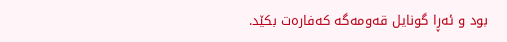بود و ئەڕا گونایل قەومەگه کەفارەت بکێد.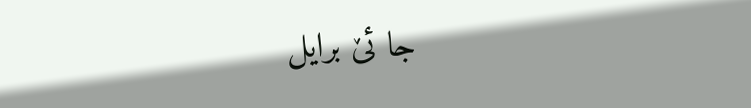جا ئێ برایل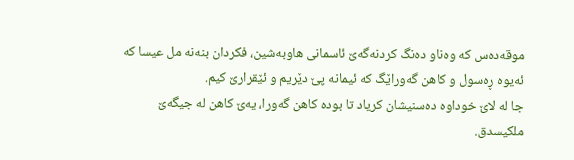موقەدەس که وەناو دەنگ کردنەگەێ ئاسمانی هاوبەشین، فکردان بنەنه مل عیسا که ئەیوه ڕەسول و کاهن گەوراێگ که ئیمانه پێ دێریم و ئێقرارێ کیم.
جا له لاێ خوداوه دەسنیشان کریاد تا بوده کاهن گەورا، یەێ کاهن له جیگەێ ملکیسدق.